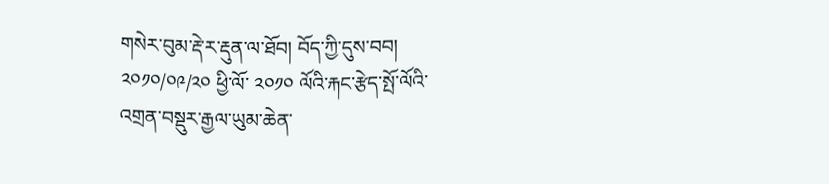གསེར་བུམ་རྡེ་ར་རྡུན་ལ་ཐོབ། བོད་ཀྱི་དུས་བབ། ༢༠༡༠/༠༩/༢༠ ཕྱི་ལོ་ ༢༠༡༠ ལོའི་རྐང་རྩེད་སྤོ་ལོའི་འགྲན་བསྡུར་རྒྱལ་ཡུམ་ཆེན་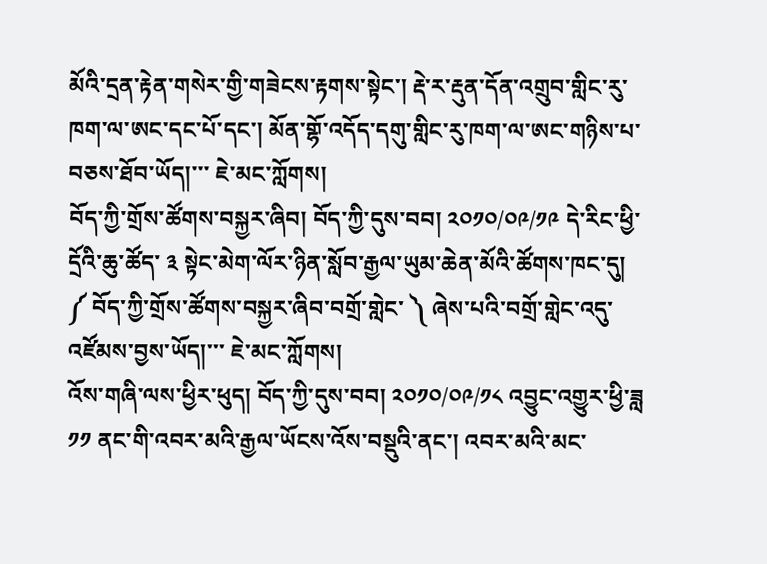མོའི་དྲན་རྟེན་གསེར་གྱི་གཟེངས་རྟགས་སྟེང་། རྡེ་ར་རྡུན་དོན་འགྲུབ་གླིང་རུ་ཁག་ལ་ཨང་དང་པོ་དང་། མོན་གྷོ་འདོད་དགུ་གླིང་རུ་ཁག་ལ་ཨང་གཉིས་པ་བཅས་ཐོབ་ཡོད།་་་ ཇེ་མང་ཀློགས།
བོད་ཀྱི་གྲོས་ཚོགས་བསྐྱར་ཞིབ། བོད་ཀྱི་དུས་བབ། ༢༠༡༠/༠༩/༡༩ དེ་རིང་ཕྱི་དྲོའི་ཆུ་ཚོད་ ༣ སྟེང་མེག་ལོར་ཉིན་སློབ་རྒྱལ་ཡུམ་ཆེན་མོའི་ཚོགས་ཁང་དུ། ༼ བོད་ཀྱི་གྲོས་ཚོགས་བསྐྱར་ཞིབ་བགྲོ་གླེང་ ༽ ཞེས་པའི་བགྲོ་གླེང་འདུ་འཛོམས་བྱས་ཡོད།་་་ ཇེ་མང་ཀློགས།
འོས་གཞི་ལས་ཕྱིར་ཕུད། བོད་ཀྱི་དུས་བབ། ༢༠༡༠/༠༩/༡༨ འབྱུང་འགྱུར་ཕྱི་ཟླ ༡༡ ནང་གི་འབར་མའི་རྒྱལ་ཡོངས་འོས་བསྡུའི་ནང་། འབར་མའི་མང་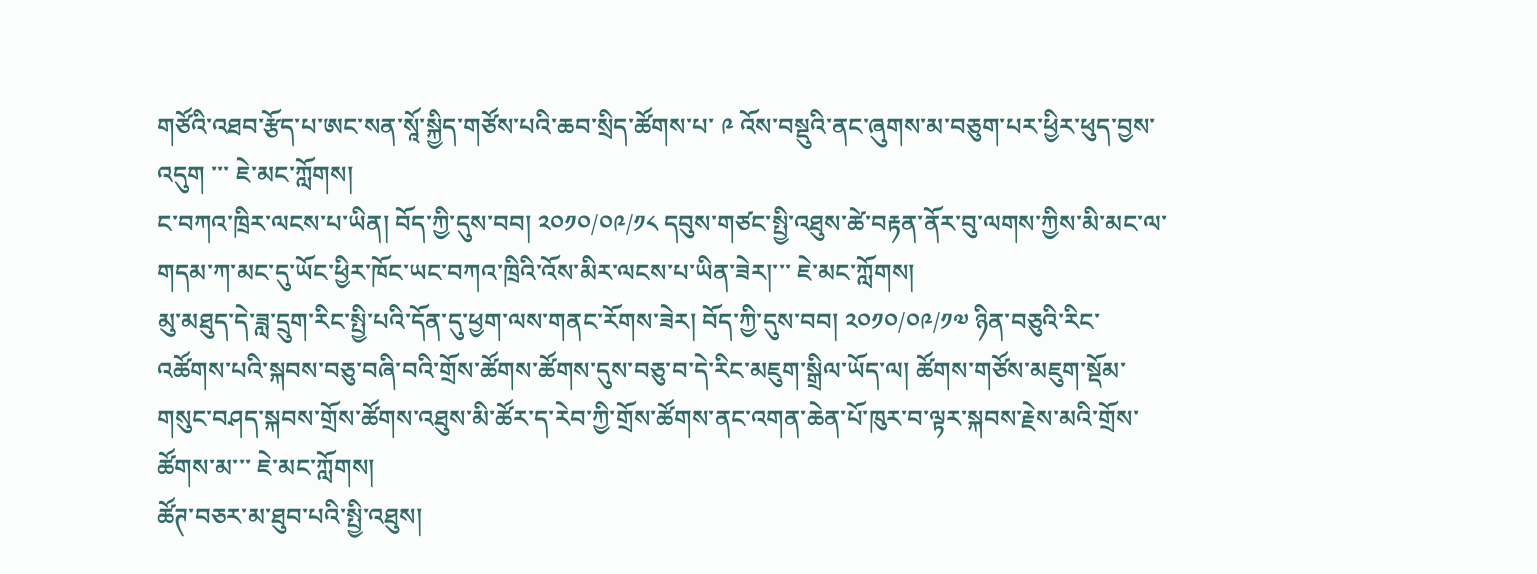གཙོའི་འཐབ་རྩོད་པ་ཨང་སན་སཱོ་སྐྱིད་གཙོས་པའི་ཆབ་སྲིད་ཚོགས་པ་ ༩ འོས་བསྡུའི་ནང་ཞུགས་མ་བཅུག་པར་ཕྱིར་ཕུད་བྱས་འདུག ་་་ ཇེ་མང་ཀློགས།
ང་བཀའ་ཁྲིར་ལངས་པ་ཡིན། བོད་ཀྱི་དུས་བབ། ༢༠༡༠/༠༩/༡༨ དབུས་གཙང་སྤྱི་འཐུས་ཚེ་བརྟན་ནོར་བུ་ལགས་ཀྱིས་མི་མང་ལ་གདམ་ཀ་མང་དུ་ཡོང་ཕྱིར་ཁོང་ཡང་བཀའ་ཁྲིའི་འོས་མིར་ལངས་པ་ཡིན་ཟེར།་་་ ཇེ་མང་ཀློགས།
མུ་མཐུད་དེ་ཟླ་དྲུག་རིང་སྤྱི་པའི་དོན་དུ་ཕྱག་ལས་གནང་རོགས་ཟེར། བོད་ཀྱི་དུས་བབ། ༢༠༡༠/༠༩/༡༧ ཉིན་བཅུའི་རིང་འཚོགས་པའི་སྐབས་བཅུ་བཞི་བའི་གྲོས་ཚོགས་ཚོགས་དུས་བཅུ་བ་དེ་རིང་མཇུག་སྒྲིལ་ཡོད་ལ། ཚོགས་གཙོས་མཇུག་སྡོམ་གསུང་བཤད་སྐབས་གྲོས་ཚོགས་འཐུས་མི་ཚོར་ད་རེབ་ཀྱི་གྲོས་ཚོགས་ནང་འགན་ཆེན་པོ་ཁུར་བ་ལྟར་སྐབས་རྗེས་མའི་གྲོས་ཚོགས་མ་་་ ཇེ་མང་ཀློགས།
ཚོཊ་བཅར་མ་ཐུབ་པའི་སྤྱི་འཐུས།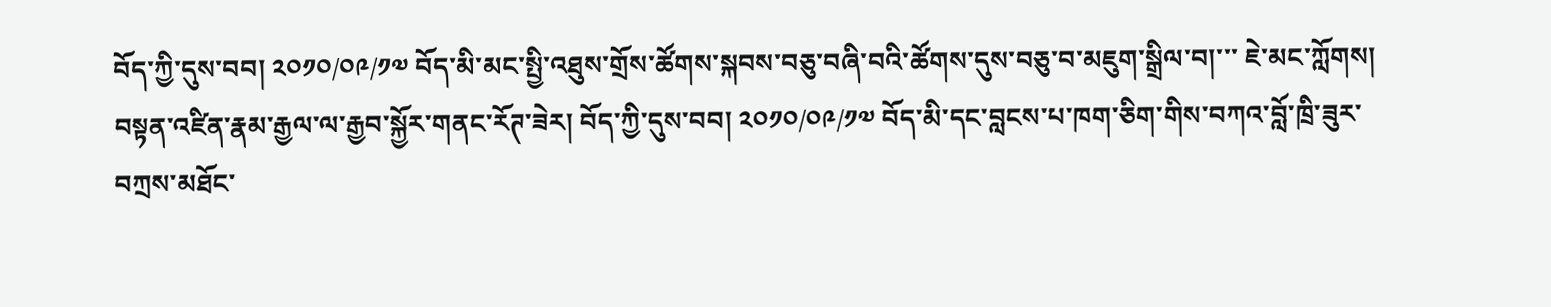བོད་ཀྱི་དུས་བབ། ༢༠༡༠/༠༩/༡༧ བོད་མི་མང་སྤྱི་འཐུས་གྲོས་ཚོགས་སྐབས་བཅུ་བཞི་བའི་ཚོགས་དུས་བཅུ་བ་མཇུག་སྒྲིལ་བ།་་་ ཇེ་མང་ཀློགས།
བསྟན་འཛིན་རྣམ་རྒྱལ་ལ་རྒྱབ་སྐྱོར་གནང་རོཊ་ཟེར། བོད་ཀྱི་དུས་བབ། ༢༠༡༠/༠༩/༡༧ བོད་མི་དང་བླངས་པ་ཁག་ཅིག་གིས་བཀའ་བློ་ཁྲི་ཟུར་བཀྲས་མཐོང་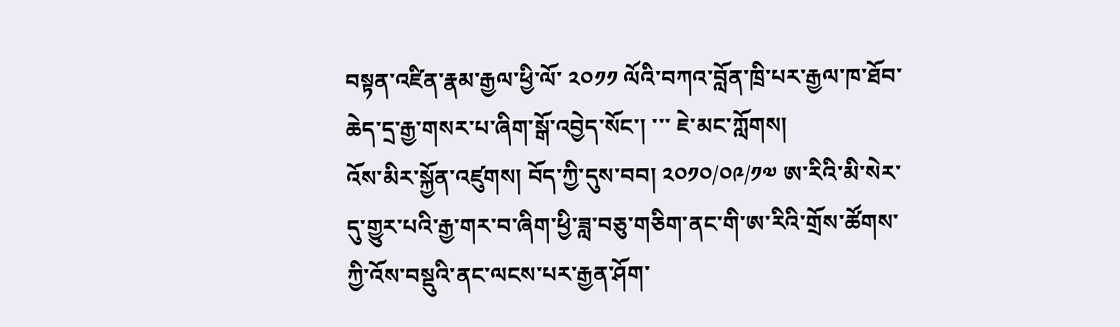བསྟན་འཛིན་རྣམ་རྒྱལ་ཕྱི་ལོ་ ༢༠༡༡ ལོའི་བཀའ་བློན་ཁྲི་པར་རྒྱལ་ཁ་ཐོབ་ཆེད་དྲ་རྒྱ་གསར་པ་ཞིག་སྒོ་འབྱེད་སོང་། ་་་ ཇེ་མང་ཀློགས།
འོས་མིར་སྐྱོན་འཛུགས། བོད་ཀྱི་དུས་བབ། ༢༠༡༠/༠༩/༡༧ ཨ་རིའི་མི་སེར་དུ་གྱུར་པའི་རྒྱ་གར་བ་ཞིག་ཕྱི་ཟླ་བཅུ་གཅིག་ནང་གི་ཨ་རིའི་གྲོས་ཚོགས་ཀྱི་འོས་བསྡུའི་ནང་ལངས་པར་རྒྱན་ཤོག་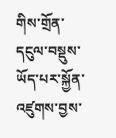གིས་གྲོན་དངུལ་བསྡུས་ཡོད་པར་སྐྱོན་འཛུགས་བྱས་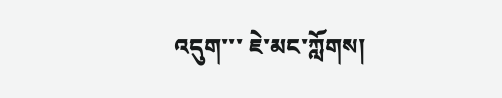འདུག་་་ ཇེ་མང་ཀློགས།